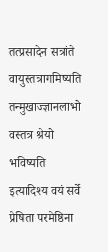तत्प्रसादेन सत्रांते वायुस्तत्रागमिष्यति तन्मुखाज्ज्ञानलाभो वस्तत्र श्रेयो भविष्यति
इत्यादिश्य वयं सर्वे प्रेषिता परमेष्ठिना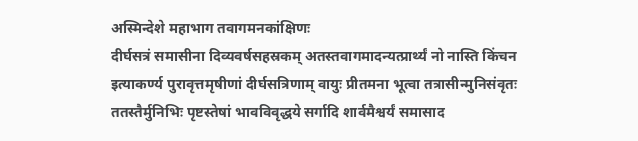अस्मिन्देशे महाभाग तवागमनकांक्षिणः
दीर्घसत्रं समासीना दिव्यवर्षसहस्रकम् अतस्तवागमादन्यत्प्रार्थ्यं नो नास्ति किंचन
इत्याकर्ण्य पुरावृत्तमृषीणां दीर्घसत्रिणाम् वायुः प्रीतमना भूत्वा तत्रासीन्मुनिसंवृतः
ततस्तैर्मुनिभिः पृष्टस्तेषां भावविवृद्धये सर्गादि शार्वमैश्वर्यं समासाद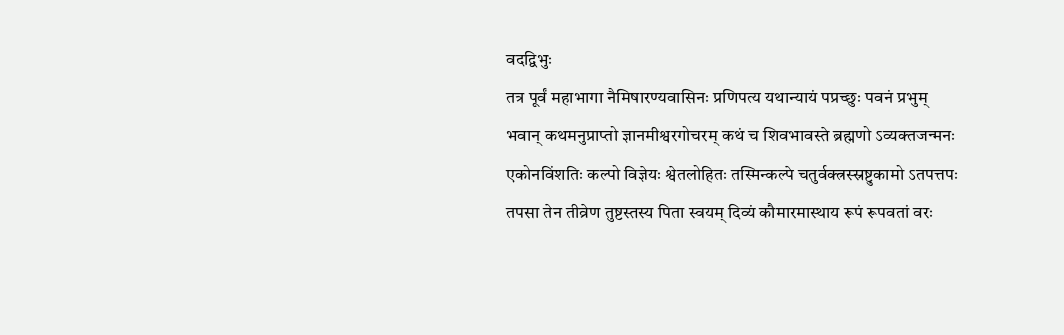वदद्विभुः
तत्र पूर्वं महाभागा नैमिषारण्यवासिनः प्रणिपत्य यथान्यायं पप्रच्छुः पवनं प्रभुम्
भवान् कथमनुप्राप्तो ज्ञानमीश्वरगोचरम् कथं च शिवभावस्ते ब्रह्मणो ऽव्यक्तजन्मनः
एकोनविंशतिः कल्पो विज्ञेयः श्वेतलोहितः तस्मिन्कल्पे चतुर्वक्त्रस्स्रष्टुकामो ऽतपत्तपः
तपसा तेन तीव्रेण तुष्टस्तस्य पिता स्वयम् दिव्यं कौमारमास्थाय रूपं रूपवतां वरः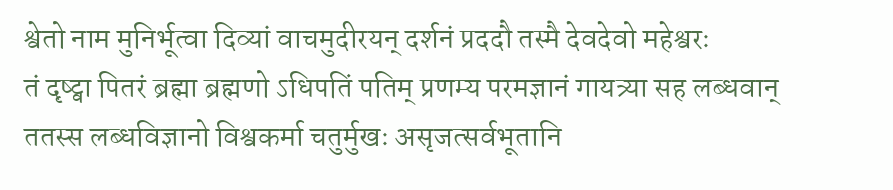श्वेतो नाम मुनिर्भूत्वा दिव्यां वाचमुदीरयन् दर्शनं प्रददौ तस्मै देवदेवो महेश्वरः
तं दृष्ट्वा पितरं ब्रह्मा ब्रह्मणो ऽधिपतिं पतिम् प्रणम्य परमज्ञानं गायत्र्या सह लब्धवान्
ततस्स लब्धविज्ञानो विश्वकर्मा चतुर्मुखः असृजत्सर्वभूतानि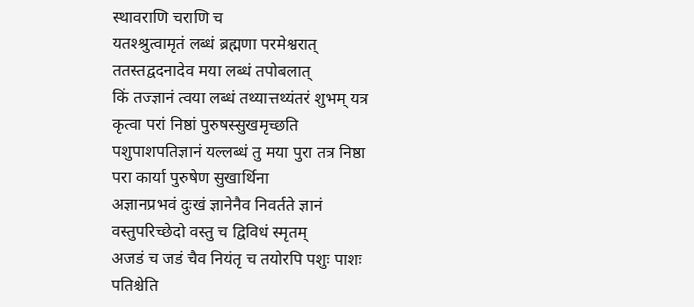स्थावराणि चराणि च
यतश्श्रुत्वामृतं लब्धं ब्रह्मणा परमेश्वरात् ततस्तद्वदनादेव मया लब्धं तपोबलात्
किं तज्ज्ञानं त्वया लब्धं तथ्यात्तथ्यंतरं शुभम् यत्र कृत्वा परां निष्ठां पुरुषस्सुखमृच्छति
पशुपाशपतिज्ञानं यल्लब्धं तु मया पुरा तत्र निष्ठा परा कार्या पुरुषेण सुखार्थिना
अज्ञानप्रभवं दुःखं ज्ञानेनैव निवर्तते ज्ञानं वस्तुपरिच्छेदो वस्तु च द्विविधं स्मृतम्
अजडं च जडं चैव नियंतृ च तयोरपि पशुः पाशः पतिश्चेति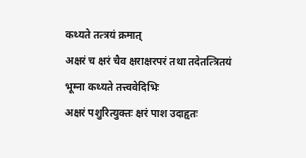कथ्यते तत्त्रयं क्रमात्
अक्षरं च क्षरं चैव क्षराक्षरपरं तथा तदेतत्त्रितयं भूम्ना कथ्यते तत्त्ववेदिभिः
अक्षरं पशुरित्युक्तः क्षरं पाश उदाहृतः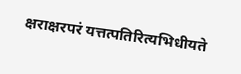क्षराक्षरपरं यत्तत्पतिरित्यभिधीयते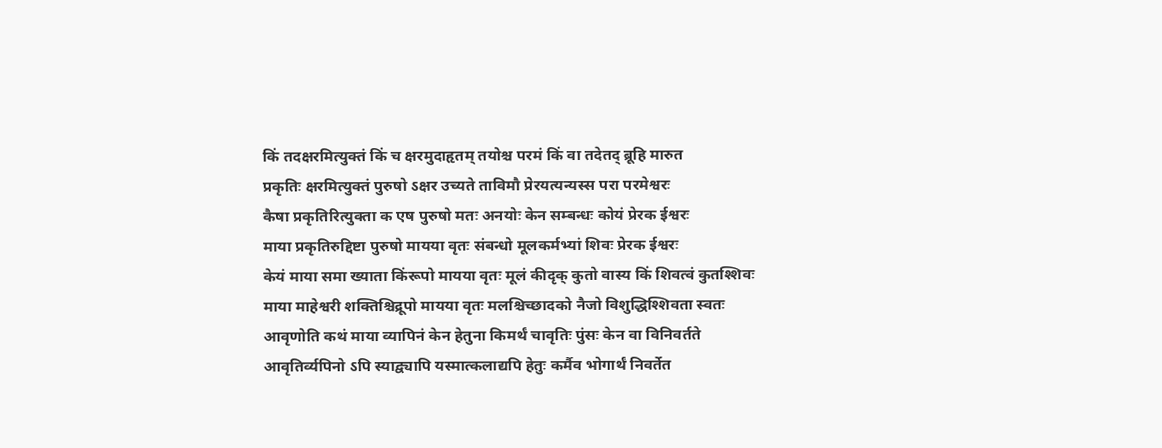किं तदक्षरमित्युक्तं किं च क्षरमुदाहृतम् तयोश्च परमं किं वा तदेतद् ब्रूहि मारुत
प्रकृतिः क्षरमित्युक्तं पुरुषो ऽक्षर उच्यते ताविमौ प्रेरयत्यन्यस्स परा परमेश्वरः
कैषा प्रकृतिरित्युक्ता क एष पुरुषो मतः अनयोः केन सम्बन्धः कोयं प्रेरक ईश्वरः
माया प्रकृतिरुद्दिष्टा पुरुषो मायया वृतः संबन्धो मूलकर्मभ्यां शिवः प्रेरक ईश्वरः
केयं माया समा ख्याता किंरूपो मायया वृतः मूलं कीदृक् कुतो वास्य किं शिवत्वं कुतश्शिवः
माया माहेश्वरी शक्तिश्चिद्रूपो मायया वृतः मलश्चिच्छादको नैजो विशुद्धिश्शिवता स्वतः
आवृणोति कथं माया व्यापिनं केन हेतुना किमर्थं चावृतिः पुंसः केन वा विनिवर्तते
आवृतिर्व्यपिनो ऽपि स्याद्व्यापि यस्मात्कलाद्यपि हेतुः कर्मैव भोगार्थं निवर्तेत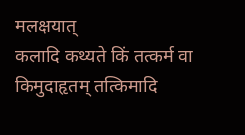मलक्षयात्
कलादि कथ्यते किं तत्कर्म वा किमुदाहृतम् तत्किमादि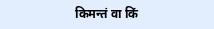किमन्तं वा किं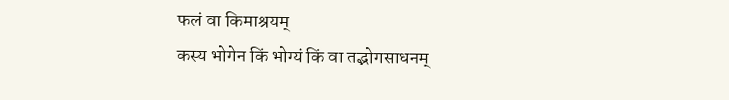फलं वा किमाश्रयम्
कस्य भोगेन किं भोग्यं किं वा तद्भोगसाधनम्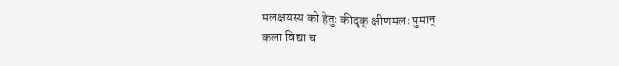मलक्षयस्य को हेतुः कीदृक् क्षीणमलः पुमान्
कला विद्या च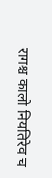रागश्च कालो नियतिरेव च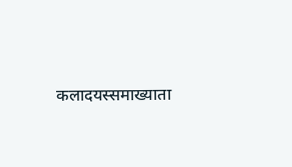कलादयस्समाख्याता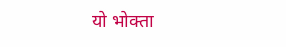यो भोक्ता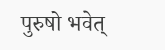पुरुषो भवेत्